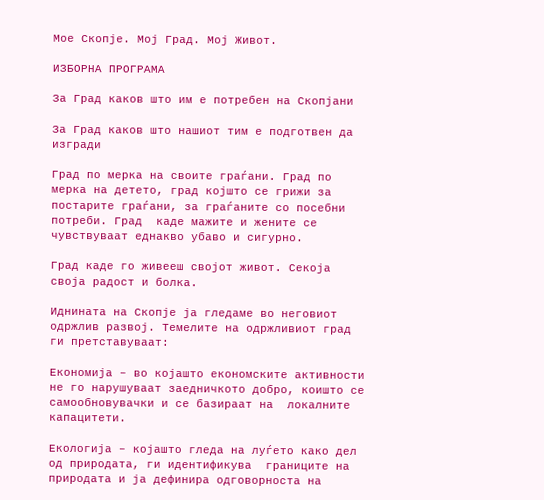Мое Скопје. Мој Град. Мој Живот.

ИЗБОРНА ПРОГРАМА

За Град каков што им е потребен на Скопјани

За Град каков што нашиот тим е подготвен да изгради

Град по мерка на своите граѓани. Град по мерка на детето, град којшто се грижи за постарите граѓани, за граѓаните со посебни потреби. Град  каде мажите и жените се чувствуваат еднакво убаво и сигурно.

Град каде го живееш својот живот. Секоја своја радост и болка.

Иднината на Скопје ја гледаме во неговиот одржлив развој. Темелите на одржливиот град ги претставуваат:

Економија – во којашто економските активности  не го нарушуваат заедничкото добро, коишто се самообновувачки и се базираат на  локалните капацитети.

Екологија – којашто гледа на луѓето како дел од природата, ги идентификува  границите на природата и ја дефинира одговорноста на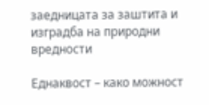заедницата за заштита и изградба на природни вредности

Еднаквост – како можност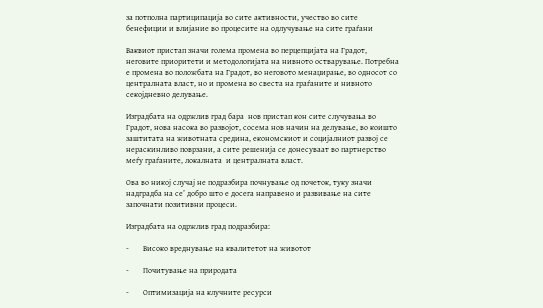за потполна партиципација во сите активности, учество во сите бенефиции и влијание во процесите на одлучување на сите граѓани

Ваквиот пристап значи голема промена во перцепцијата на Градот, неговите приоритети и методологијата на нивното остварување. Потребна е промена во положбата на Градот, во неговото менаџирање, во односот со централната власт, но и промена во свеста на граѓаните и нивното секојдневно делување.

Изградбата на одржлив град бара  нов пристап кон сите случувања во Градот, нова насока во развојот, сосема нов начин на делување, во коишто заштитата на животната средина, економскиот и социјалниот развој се нераскинливо поврзани, а сите решенија се донесуваат во партнерство меѓу граѓаните, локалната  и централната власт.

Ова во никој случај не подразбира почнување од почеток, туку значи надградба на се’ добро што е досега направено и развивање на сите започнати позитивни процеси.

Изградбата на одржлив град подразбира:

-       Високо вреднување на квалитетот на животот

-       Почитување на природата

-       Оптимизација на клучните ресурси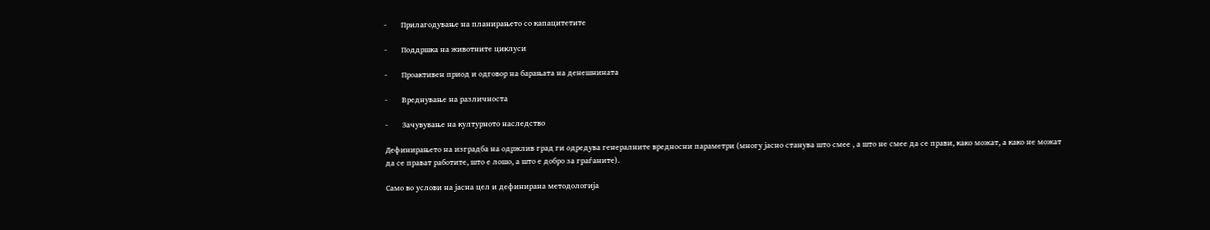-       Прилагодување на планирањето со капацитетите

-       Поддршка на животните циклуси

-       Проактивен приод и одговор на барањата на денешнината

-       Вреднување на различноста

-       Зачувување на културното наследство

Дефинирањето на изградба на одржлив град ги одредува генералните вредносни параметри (многу јасно станува што смее , а што не смее да се прави, како можат, а како не можат да се прават работите, што е лошо, а што е добро за граѓаните).

Само во услови на јасна цел и дефинирана методологија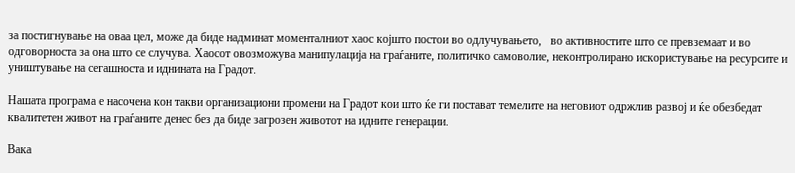за постигнување на оваа цел, може да биде надминат моменталниот хаос којшто постои во одлучувањето,   во активностите што се превземаат и во одговорноста за она што се случува. Хаосот овозможува манипулација на граѓаните, политичко самоволие, неконтролирано искористување на ресурсите и уништување на сегашноста и иднината на Градот.

Нашата програма е насочена кон такви организациони промени на Градот кои што ќе ги постават темелите на неговиот одржлив развој и ќе обезбедат квалитетен живот на граѓаните денес без да биде загрозен животот на идните генерации.

Вака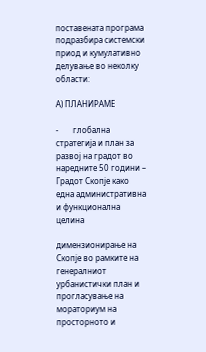поставената програма подразбира системски приод и кумулативно делување во неколку области:

А) ПЛАНИРАМЕ

-       глобална стратегија и план за развој на градот во наредните 50 години – Градот Скопје како една административна и функционална целина

димензионирање на Скопје во рамките на генералниот урбанистички план и прогласување на мораториум на просторното и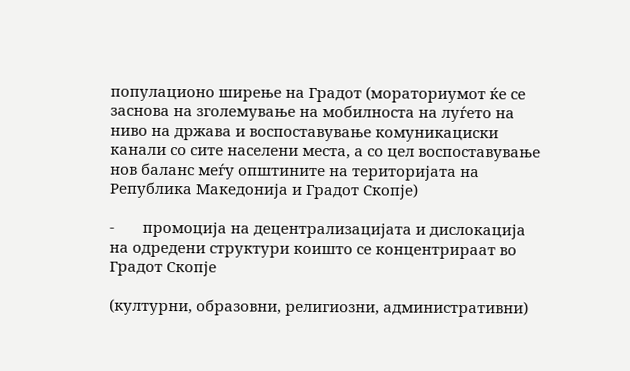популационо ширење на Градот (мораториумот ќе се заснова на зголемување на мобилноста на луѓето на ниво на држава и воспоставување комуникациски канали со сите населени места, а со цел воспоставување нов баланс меѓу општините на територијата на Република Македонија и Градот Скопје)

-       промоција на децентрализацијата и дислокација на одредени структури коишто се концентрираат во Градот Скопје

(културни, образовни, религиозни, административни)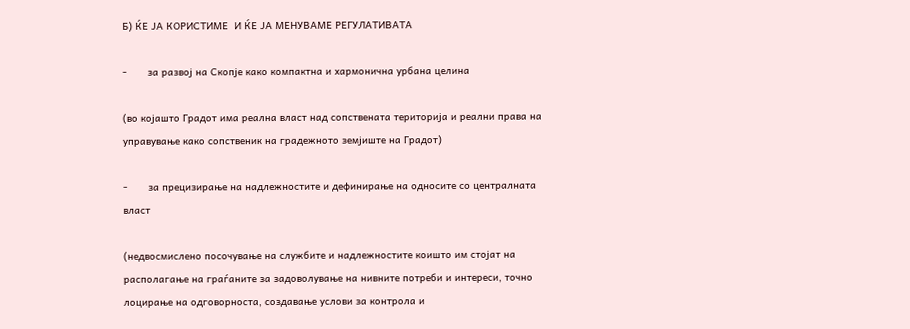Б) ЌЕ ЈА КОРИСТИМЕ  И ЌЕ ЈА МЕНУВАМЕ РЕГУЛАТИВАТА

-       за развој на Скопје како компактна и хармонична урбана целина

(во којашто Градот има реална власт над сопствената територија и реални права на управување како сопственик на градежното земјиште на Градот)

-       за прецизирање на надлежностите и дефинирање на односите со централната власт

(недвосмислено посочување на службите и надлежностите коишто им стојат на располагање на граѓаните за задоволување на нивните потреби и интереси, точно лоцирање на одговорноста, создавање услови за контрола и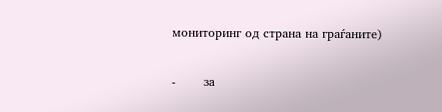мониторинг од страна на граѓаните)

-       за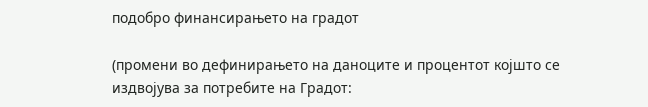подобро финансирањето на градот

(промени во дефинирањето на даноците и процентот којшто се издвојува за потребите на Градот: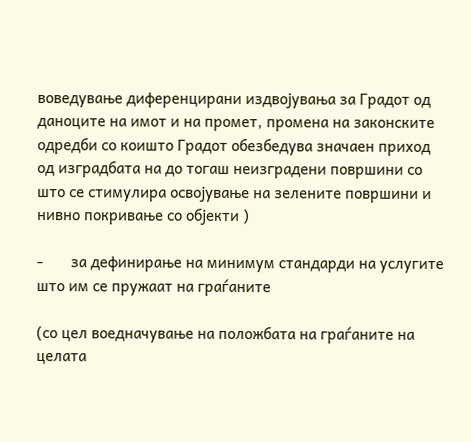воведување диференцирани издвојувања за Градот од даноците на имот и на промет, промена на законските одредби со коишто Градот обезбедува значаен приход од изградбата на до тогаш неизградени површини со што се стимулира освојување на зелените површини и нивно покривање со објекти )

-       за дефинирање на минимум стандарди на услугите што им се пружаат на граѓаните

(со цел воедначување на положбата на граѓаните на целата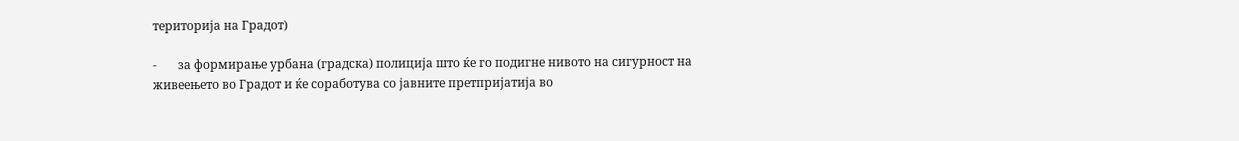територија на Градот)

-       за формирање урбана (градска) полиција што ќе го подигне нивото на сигурност на живеењето во Градот и ќе соработува со јавните претпријатија во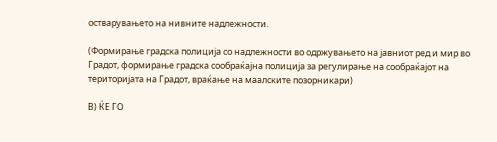остварувањето на нивните надлежности.

(Формирање градска полиција со надлежности во одржувањето на јавниот ред и мир во Градот, формирање градска сообраќајна полиција за регулирање на сообраќајот на територијата на Градот, враќање на маалските позорникари)

В) ЌЕ ГО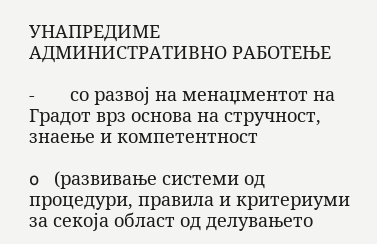УНАПРЕДИМЕ  АДМИНИСТРАТИВНО РАБОТЕЊЕ

-       со развој на менаџментот на Градот врз основа на стручност, знаење и компетентност

o   (развивање системи од процедури, правила и критериуми за секоја област од делувањето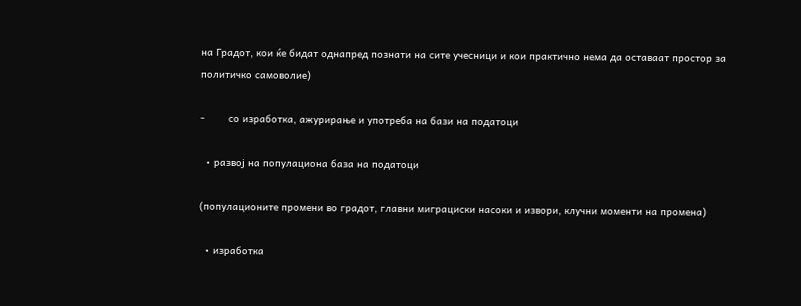на Градот, кои ќе бидат однапред познати на сите учесници и кои практично нема да оставаат простор за политичко самоволие)

-        со изработка, ажурирање и употреба на бази на податоци

  • развој на популациона база на податоци

(популационите промени во градот, главни миграциски насоки и извори, клучни моменти на промена)

  • изработка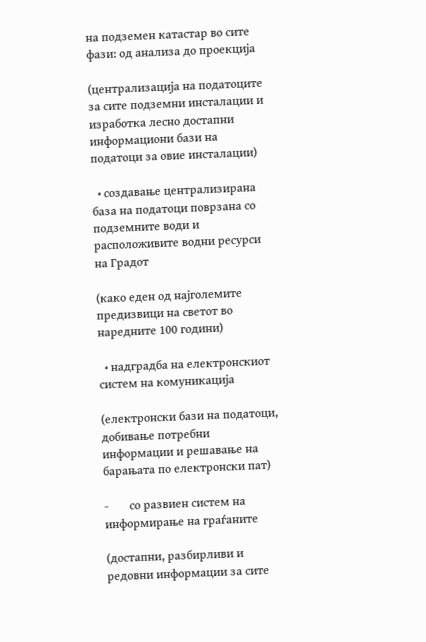на подземен катастар во сите фази: од анализа до проекција

(централизација на податоците за сите подземни инсталации и изработка лесно достапни информациони бази на податоци за овие инсталации)

  • создавање централизирана база на податоци поврзана со подземните води и расположивите водни ресурси на Градот

(како еден од најголемите предизвици на светот во наредните 100 години)

  • надградба на електронскиот систем на комуникација

(електронски бази на податоци,  добивање потребни информации и решавање на барањата по електронски пат)

-       со развиен систем на информирање на граѓаните

(достапни, разбирливи и редовни информации за сите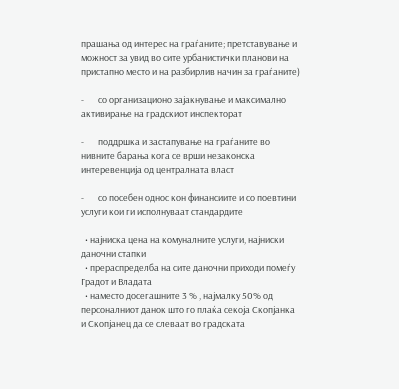прашања од интерес на граѓаните; претставување и можност за увид во сите урбанистички планови на пристапно место и на разбирлив начин за граѓаните)

-       со организационо зајакнување и максимално активирање на градскиот инспекторат

-       поддршка и застапување на граѓаните во нивните барања кога се врши незаконска интеревенција од централната власт

-       со посебен однос кон финансиите и со поевтини услуги кои ги исполнуваат стандардите

  • најниска цена на комуналните услуги, најниски даночни стапки
  • прераспределба на сите даночни приходи помеѓу Градот и Владата
  • наместо досегашните 3 % , најмалку 50% од персоналниот данок што го плаќа секоја Скопјанка и Скопјанец да се слеваат во градската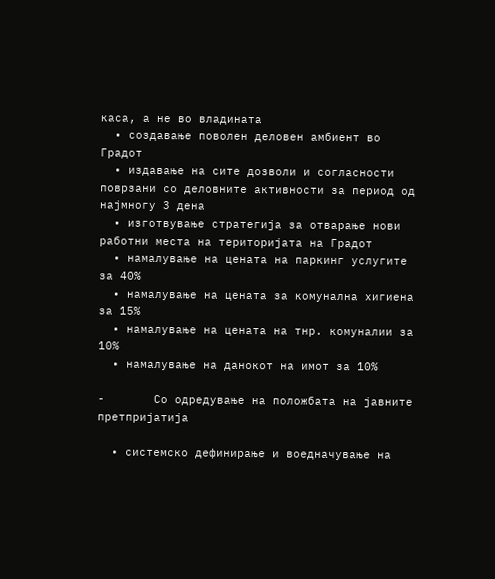каса, а не во владината
  • создавање поволен деловен амбиент во Градот
  • издавање на сите дозволи и согласности поврзани со деловните активности за период од најмногу 3 дена
  • изготвување стратегија за отварање нови работни места на територијата на Градот
  • намалување на цената на паркинг услугите за 40%
  • намалување на цената за комунална хигиена за 15%
  • намалување на цената на тнр. комуналии за 10%
  • намалување на данокот на имот за 10%

-       Со одредување на положбата на јавните претпријатија

  • системско дефинирање и воедначување на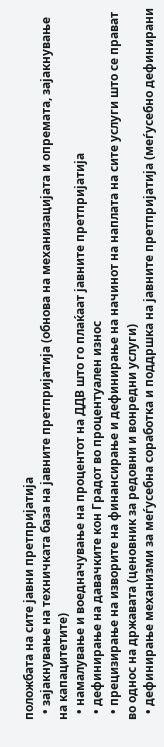положбата на сите јавни претпријатија
  • зајакнување на техничката база на јавните претпријатија (обнова на механизацијата и опремата, зајакнување на капацитетите)
  • намалување и воедначување на процентот на ДДВ што го плаќаат јавните претпријатија
  • дефинирање на давачките кон Градот во процентуален износ
  • прецизирање на изворите на финансирање и дефинирање на начинот на наплата на сите услуги што се прават во однос на државата (ценовник за редовни и вонредни услуги)
  • дефинирање механизми за меѓусебна соработка и поддршка на јавните претпријатија (меѓусебно дефинирани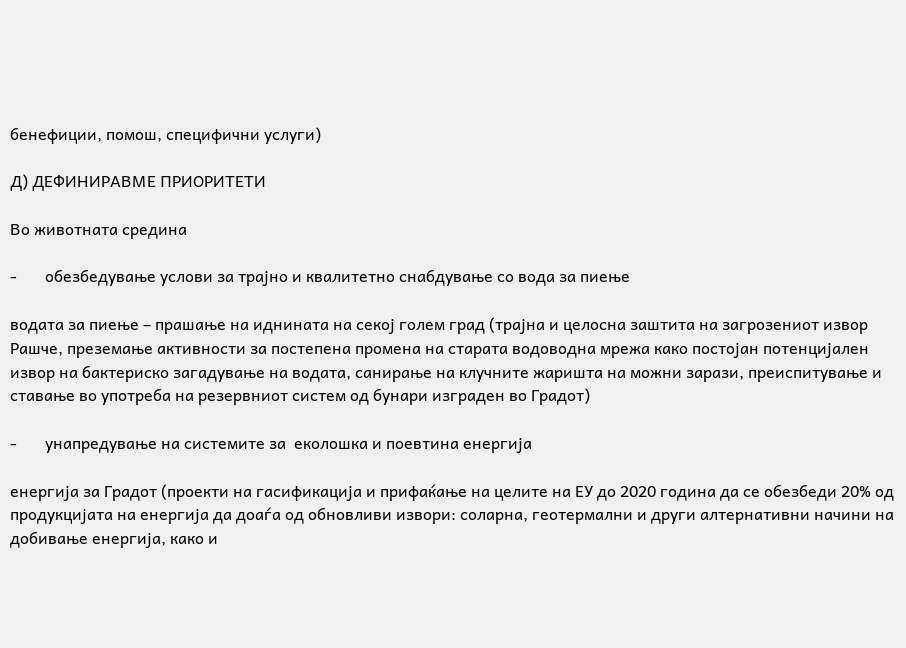бенефиции, помош, специфични услуги)

Д) ДЕФИНИРАВМЕ ПРИОРИТЕТИ

Во животната средина

-       обезбедување услови за трајно и квалитетно снабдување со вода за пиење

водата за пиење – прашање на иднината на секој голем град (трајна и целосна заштита на загрозениот извор Рашче, преземање активности за постепена промена на старата водоводна мрежа како постојан потенцијален извор на бактериско загадување на водата, санирање на клучните жаришта на можни зарази, преиспитување и ставање во употреба на резервниот систем од бунари изграден во Градот)

-       унапредување на системите за  еколошка и поевтина енергија

енергија за Градот (проекти на гасификација и прифаќање на целите на ЕУ до 2020 година да се обезбеди 20% од продукцијата на енергија да доаѓа од обновливи извори: соларна, геотермални и други алтернативни начини на добивање енергија, како и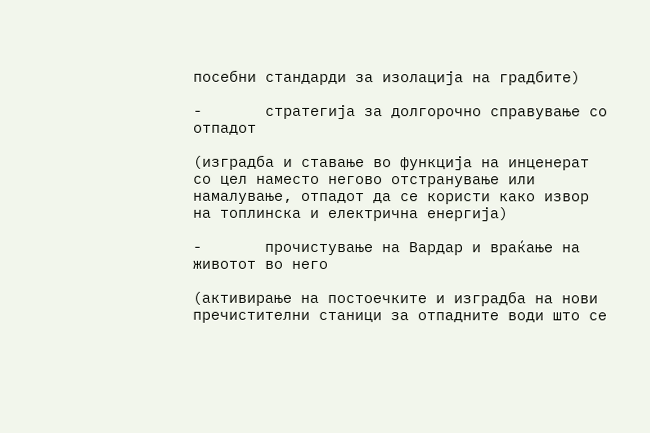посебни стандарди за изолација на градбите)

-       стратегија за долгорочно справување со отпадот

(изградба и ставање во функција на инценерат со цел наместо негово отстранување или намалување, отпадот да се користи како извор на топлинска и електрична енергија)

-       прочистување на Вардар и враќање на животот во него

(активирање на постоечките и изградба на нови пречистителни станици за отпадните води што се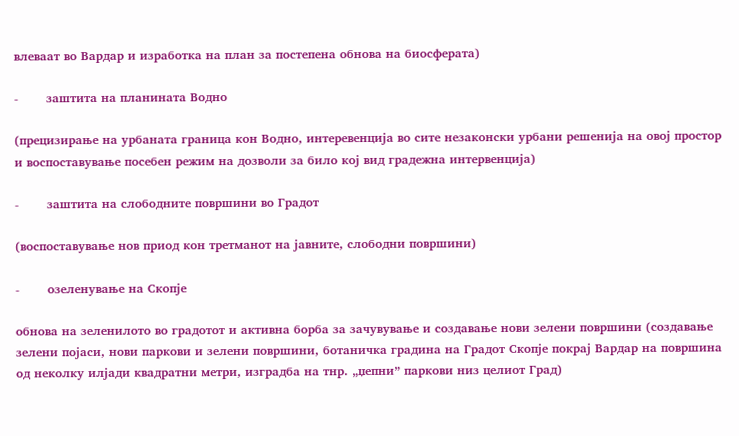влеваат во Вардар и изработка на план за постепена обнова на биосферата)

-       заштита на планината Водно

(прецизирање на урбаната граница кон Водно, интеревенција во сите незаконски урбани решенија на овој простор и воспоставување посебен режим на дозволи за било кој вид градежна интервенција)

-       заштита на слободните површини во Градот

(воспоставување нов приод кон третманот на јавните, слободни површини)

-       озеленување на Скопје

обнова на зеленилото во градотот и активна борба за зачувување и создавање нови зелени површини (создавање зелени појаси, нови паркови и зелени површини, ботаничка градина на Градот Скопје покрај Вардар на површина од неколку илјади квадратни метри, изградба на тнр. „џепни” паркови низ целиот Град)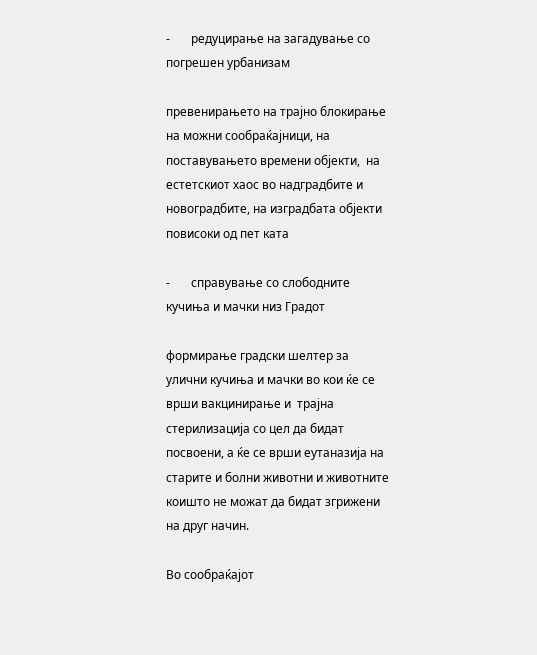-       редуцирање на загадување со погрешен урбанизам

превенирањето на трајно блокирање на можни сообраќајници, на поставувањето времени објекти,  на естетскиот хаос во надградбите и новоградбите, на изградбата објекти повисоки од пет ката

-       справување со слободните кучиња и мачки низ Градот

формирање градски шелтер за улични кучиња и мачки во кои ќе се врши вакцинирање и  трајна стерилизација со цел да бидат посвоени, а ќе се врши еутаназија на старите и болни животни и животните коишто не можат да бидат згрижени на друг начин.

Во сообраќајот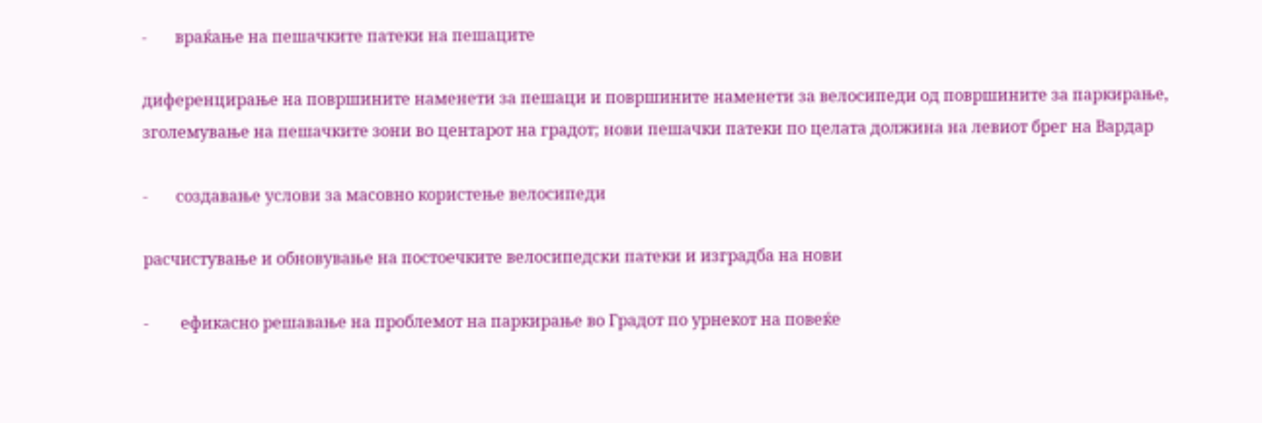-       враќање на пешачките патеки на пешаците

диференцирање на површините наменети за пешаци и површините наменети за велосипеди од површините за паркирање, зголемување на пешачките зони во центарот на градот; нови пешачки патеки по целата должина на левиот брег на Вардар

-       создавање услови за масовно користење велосипеди

расчистување и обновување на постоечките велосипедски патеки и изградба на нови

-        ефикасно решавање на проблемот на паркирање во Градот по урнекот на повеќе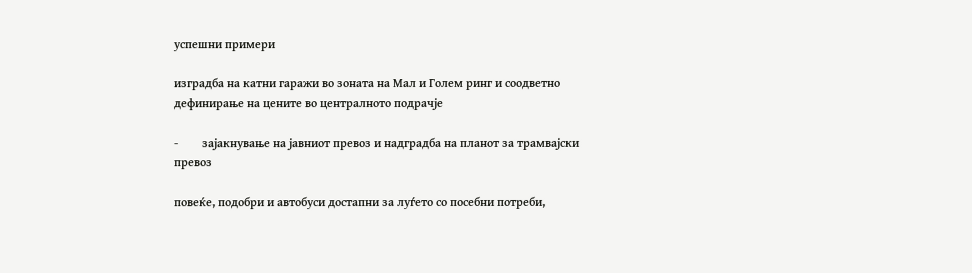успешни примери

изградба на катни гаражи во зоната на Мал и Голем ринг и соодветно дефинирање на цените во централното подрачје

-        зајакнување на јавниот превоз и надградба на планот за трамвајски превоз

повеќе, подобри и автобуси достапни за луѓето со посебни потреби,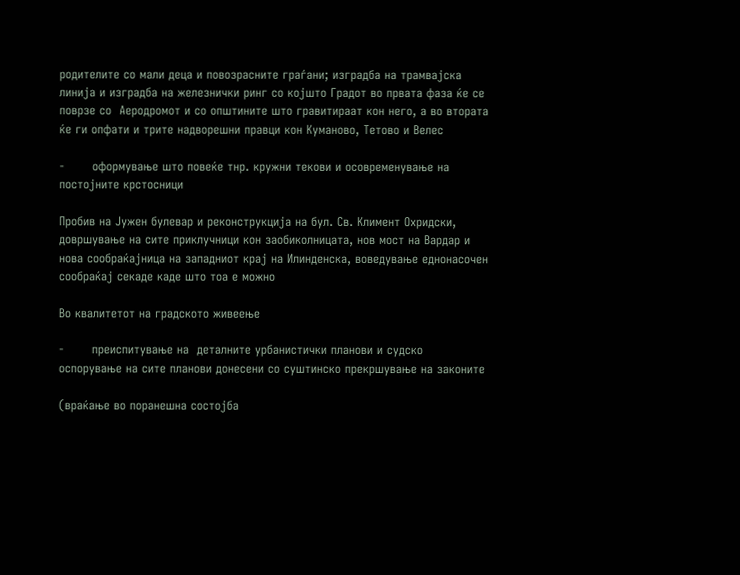родителите со мали деца и повозрасните граѓани; изградба на трамвајска линија и изградба на железнички ринг со којшто Градот во првата фаза ќе се поврзе со  Аеродромот и со општините што гравитираат кон него, а во втората ќе ги опфати и трите надворешни правци кон Куманово, Тетово и Велес

-       оформување што повеќе тнр. кружни текови и осовременување на постојните крстосници

Пробив на Јужен булевар и реконструкција на бул. Св. Климент Охридски, довршување на сите приклучници кон заобиколницата, нов мост на Вардар и нова сообраќајница на западниот крај на Илинденска, воведување еднонасочен сообраќај секаде каде што тоа е можно

Во квалитетот на градското живеење

-       преиспитување на  деталните урбанистички планови и судско оспорување на сите планови донесени со суштинско прекршување на законите

(враќање во поранешна состојба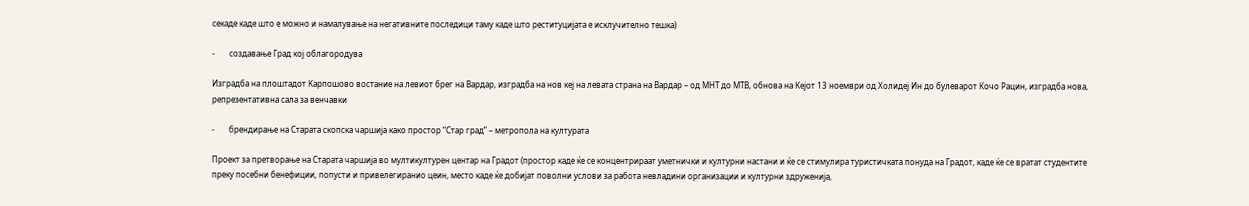секаде каде што е можно и намалување на негативните последици таму каде што реституцијата е исклучително тешка)

-       создавање Град кој облагородува

Изградба на плоштадот Карпошово востание на левиот брег на Вардар, изградба на нов кеј на левата страна на Вардар – од МНТ до МТВ, обнова на Кејот 13 ноември од Холидеј Ин до булеварот Кочо Рацин, изградба нова, репрезентативна сала за венчавки

-       брендирање на Старата скопска чаршија како простор “Стар град” – метропола на културата

Проект за претворање на Старата чаршија во мултикултурен центар на Градот (простор каде ќе се концентрираат уметнички и културни настани и ќе се стимулира туристичката понуда на Градот, каде ќе се вратат студентите преку посебни бенефиции, попусти и привелегиранио цеин, место каде ќе добијат поволни услови за работа невладини организации и културни здруженија,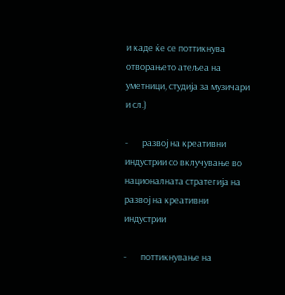и каде ќе се поттикнува отворањето атељеа на уметници, студија за музичари и сл.)

-       развој на креативни индустрии со вклучување во националната стратегија на развој на креативни индустрии

-       поттикнување на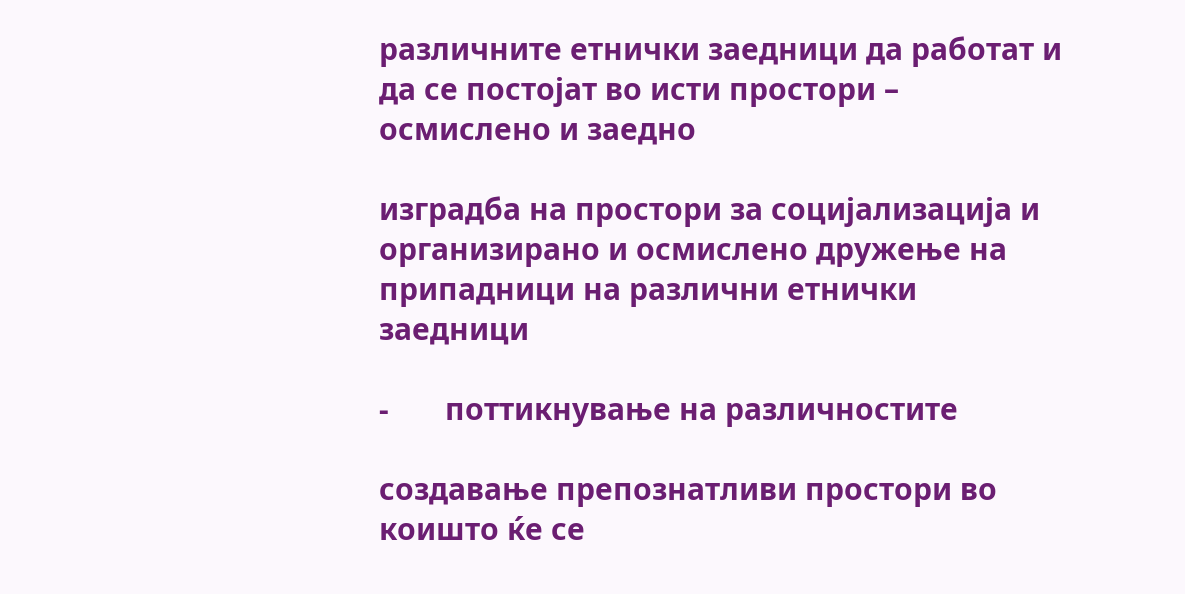различните етнички заедници да работат и да се постојат во исти простори – осмислено и заедно

изградба на простори за социјализација и организирано и осмислено дружење на припадници на различни етнички заедници

-       поттикнување на различностите

создавање препознатливи простори во коишто ќе се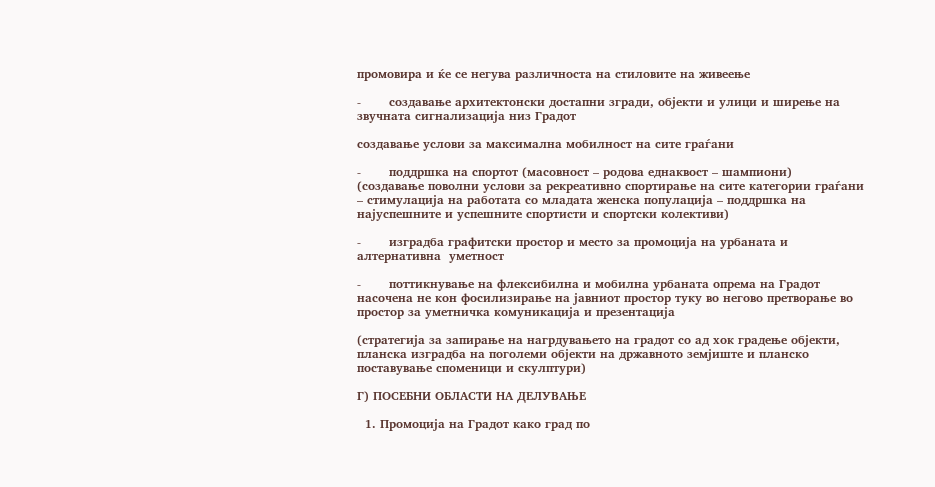промовира и ќе се негува различноста на стиловите на живеење

-       создавање архитектонски достапни згради, објекти и улици и ширење на звучната сигнализација низ Градот

создавање услови за максимална мобилност на сите граѓани

-       поддршка на спортот (масовност – родова еднаквост – шампиони)
(создавање поволни услови за рекреативно спортирање на сите категории граѓани – стимулација на работата со младата женска популација – поддршка на најуспешните и успешните спортисти и спортски колективи)

-       изградба графитски простор и место за промоција на урбаната и алтернативна  уметност

-       поттикнување на флексибилна и мобилна урбаната опрема на Градот насочена не кон фосилизирање на јавниот простор туку во негово претворање во простор за уметничка комуникација и презентација

(стратегија за запирање на нагрдувањето на градот со ад хок градење објекти, планска изградба на поголеми објекти на државното земјиште и планско поставување споменици и скулптури)

Г) ПОСЕБНИ ОБЛАСТИ НА ДЕЛУВАЊЕ

  1. Промоција на Градот како град по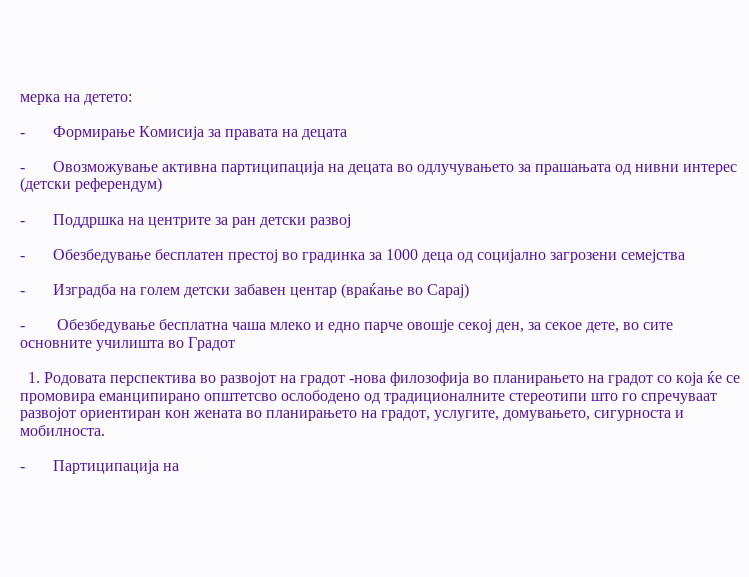мерка на детето:

-       Формирање Комисија за правата на децата

-       Овозможување активна партиципација на децата во одлучувањето за прашањата од нивни интерес (детски референдум)

-       Поддршка на центрите за ран детски развој

-       Обезбедување бесплатен престој во градинка за 1000 деца од социјално загрозени семејства

-       Изградба на голем детски забавен центар (враќање во Сарај)

-        Обезбедување бесплатна чаша млеко и едно парче овошје секој ден, за секое дете, во сите основните училишта во Градот

  1. Родовата перспектива во развојот на градот -нова филозофија во планирањето на градот со која ќе се промовира еманципирано општетсво ослободено од традиционалните стереотипи што го спречуваат развојот ориентиран кон жената во планирањето на градот, услугите, домувањето, сигурноста и мобилноста.

-       Партиципација на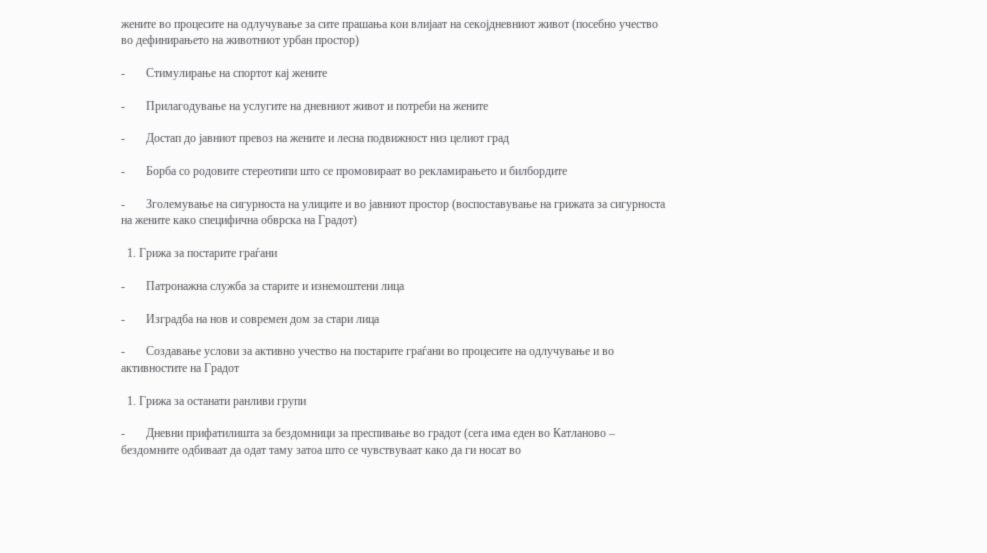жените во процесите на одлучување за сите прашања кои влијаат на секојдневниот живот (посебно учество во дефинирањето на животниот урбан простор)

-       Стимулирање на спортот кај жените

-       Прилагодување на услугите на дневниот живот и потреби на жените

-       Достап до јавниот превоз на жените и лесна подвижност низ целиот град

-       Борба со родовите стереотипи што се промовираат во рекламирањето и билбордите

-       Зголемување на сигурноста на улиците и во јавниот простор (воспоставување на грижата за сигурноста на жените како специфична обврска на Градот)

  1. Грижа за постарите граѓани

-       Патронажна служба за старите и изнемоштени лица

-       Изградба на нов и современ дом за стари лица

-       Создавање услови за активно учество на постарите граѓани во процесите на одлучување и во активностите на Градот

  1. Грижа за останати ранливи групи

-       Дневни прифатилишта за бездомници за преспивање во градот (сега има еден во Катланово – бездомните одбиваат да одат таму затоа што се чувствуваат како да ги носат во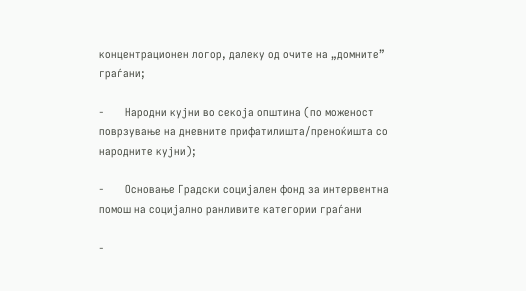концентрационен логор, далеку од очите на „домните” граѓани;

-       Народни кујни во секоја општина (по моженост поврзување на дневните прифатилишта/преноќишта со народните кујни);

-       Основање Градски социјален фонд за интервентна помош на социјално ранливите категории граѓани

-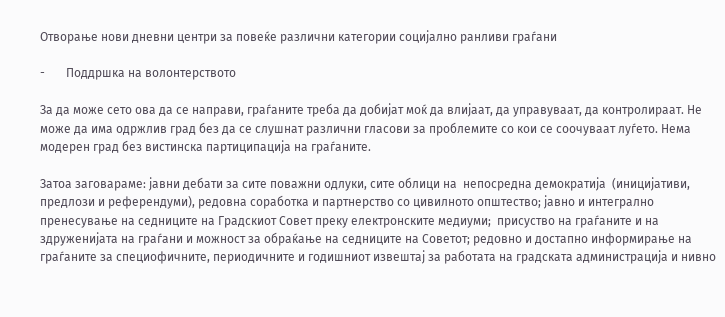Отворање нови дневни центри за повеќе различни категории социјално ранливи граѓани

-       Поддршка на волонтерството

За да може сето ова да се направи, граѓаните треба да добијат моќ да влијаат, да управуваат, да контролираат. Не може да има одржлив град без да се слушнат различни гласови за проблемите со кои се соочуваат луѓето. Нема модерен град без вистинска партиципација на граѓаните.

Затоа заговараме: јавни дебати за сите поважни одлуки, сите облици на  непосредна демократија  (иницијативи, предлози и референдуми), редовна соработка и партнерство со цивилното општество; јавно и интегрално пренесување на седниците на Градскиот Совет преку електронските медиуми;  присуство на граѓаните и на здруженијата на граѓани и можност за обраќање на седниците на Советот; редовно и достапно информирање на граѓаните за специофичните, периодичните и годишниот извештај за работата на градската администрација и нивно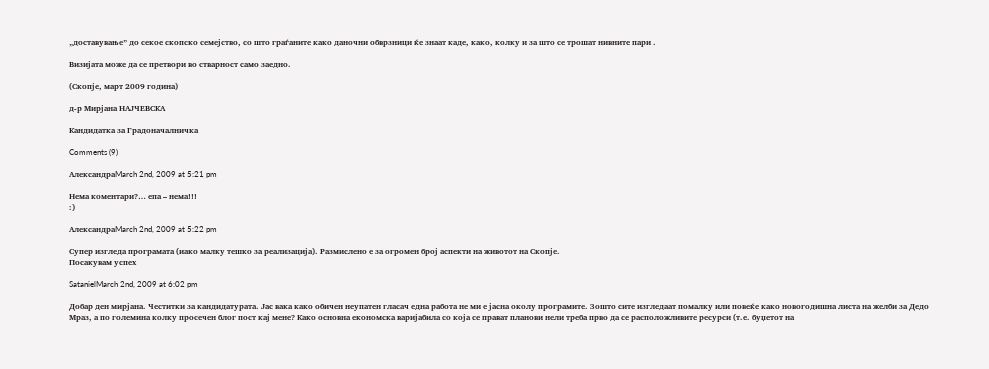„доставување” до секое скопско семејство, со што граѓаните како даночни обврзници ќе знаат каде, како, колку и за што се трошат нивните пари .

Визијата може да се претвори во стварност само заедно.

(Скопје, март 2009 година)

д-р Мирјана НАЈЧЕВСКА

Кандидатка за Градоначалничка

Comments (9)

АлександраMarch 2nd, 2009 at 5:21 pm

Нема коментари?… епа – нема!!!
:)

АлександраMarch 2nd, 2009 at 5:22 pm

Супер изгледа програмата (иако малку тешко за реализација). Размислено е за огромен број аспекти на животот на Скопје.
Посакувам успех

SatanielMarch 2nd, 2009 at 6:02 pm

Добар ден мирјана. Честитки за кандидатурата. Јас вака како обичен неупатен гласач една работа не ми е јасна околу програмите. Зошто сите изгледаат помалку или повеќе како новогодишна листа на желби за Дедо Мраз, а по големина колку просечен блог пост кај мене? Како основна економска варијабила со која се прават планови нели треба прво да се расположливите ресурси (т.е. буџетот на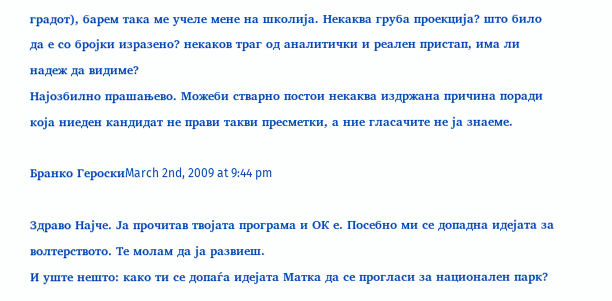градот), барем така ме учеле мене на школија. Некаква груба проекција? што било да е со бројки изразено? некаков траг од аналитички и реален пристап, има ли надеж да видиме?
Hајозбилно прашањево. Можеби стварно постои некаква издржана причина поради која ниeден кандидат не прави такви пресметки, а ние гласачите не ја знаеме.

Бранко ГероскиMarch 2nd, 2009 at 9:44 pm

Здраво Најче. Ја прочитав твојата програма и ОК е. Посебно ми се допадна идејата за волтерството. Те молам да ја развиеш.
И уште нешто: како ти се допаѓа идејата Матка да се прогласи за национален парк?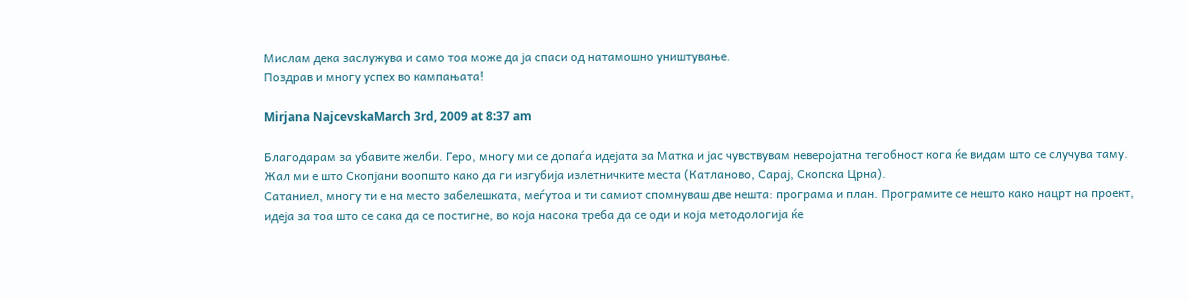Мислам дека заслужува и само тоа може да ја спаси од натамошно уништување.
Поздрав и многу успех во кампањата!

Mirjana NajcevskaMarch 3rd, 2009 at 8:37 am

Благодарам за убавите желби. Геро, многу ми се допаѓа идејата за Матка и јас чувствувам неверојатна тегобност кога ќе видам што се случува таму. Жал ми е што Скопјани воопшто како да ги изгубија излетничките места (Катланово, Сарај, Скопска Црна).
Сатаниел, многу ти е на место забелешката, меѓутоа и ти самиот спомнуваш две нешта: програма и план. Програмите се нешто како нацрт на проект, идеја за тоа што се сака да се постигне, во која насока треба да се оди и која методологија ќе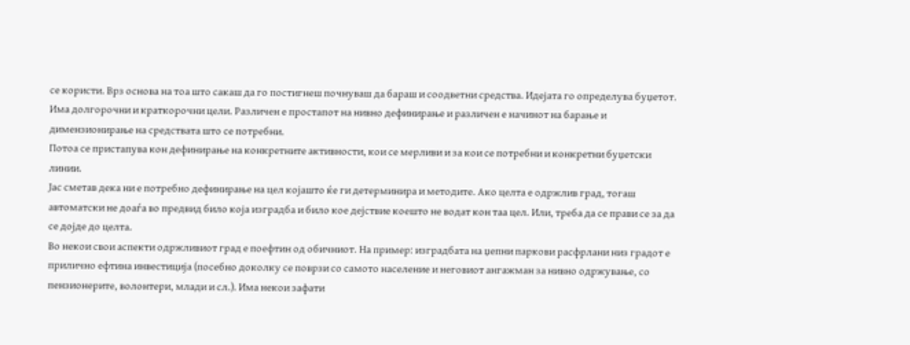се користи. Врз основа на тоа што сакаш да го постигнеш почнуваш да бараш и соодветни средства. Идејата го определува буџетот. Има долгорочни и краткорочни цели. Различен е простапот на нивно дефинирање и различен е начинот на барање и димензионирање на средствата што се потребни.
Потоа се пристапува кон дефинирање на конкретните активности, кои се мерливи и за кои се потребни и конкретни буџетски линии.
Јас сметав дека ни е потребно дефинирање на цел којашто ќе ги детерминира и методите. Ако целта е одржлив град, тогаш автоматски не доаѓа во предвид било која изградба и било кое дејствие коешто не водат кон таа цел. Или, треба да се прави се за да се дојде до целта.
Во некои свои аспекти одржливиот град е поефтин од обичниот. На пример: изградбата на џепни паркови расфрлани низ градот е прилично ефтина инвестиција (посебно доколку се поврзи со самото население и неговиот ангажман за нивно одржување, со пензионерите, волонтери, млади и сл.). Има некои зафати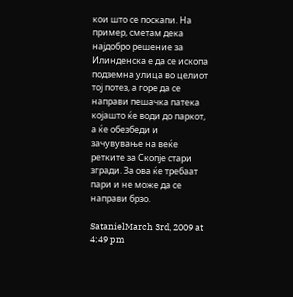кои што се поскапи. На пример, сметам дека најдобро решение за Илинденска е да се ископа подземна улица во целиот тој потез, а горе да се направи пешачка патека којашто ќе води до паркот, а ќе обезбеди и зачувување на веќе ретките за Скопје стари згради. За ова ќе требаат пари и не може да се направи брзо.

SatanielMarch 3rd, 2009 at 4:49 pm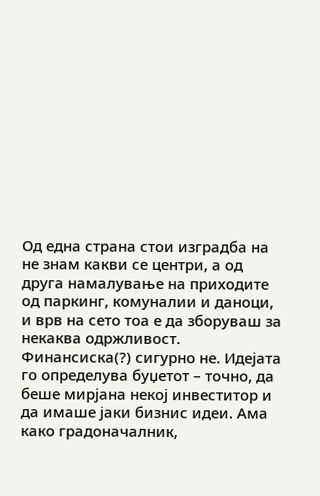Од една страна стои изградба на не знам какви се центри, а од друга намалување на приходите од паркинг, комуналии и даноци, и врв на сето тоа е да зборуваш за некаква одржливост. Финансиска(?) сигурно не. Идејата го определува буџетот – точно, да беше мирјана некој инвеститор и да имаше јаки бизнис идеи. Ама како градоначалник,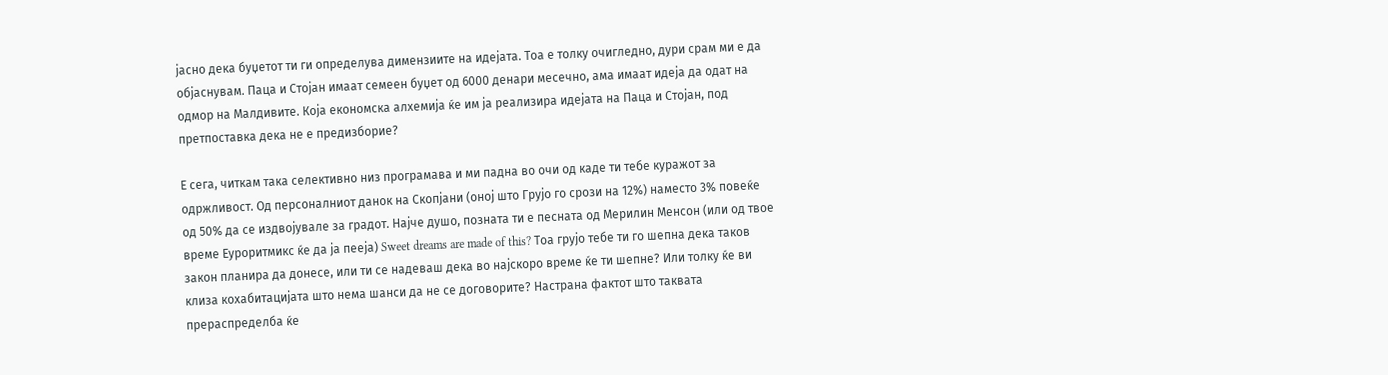јасно дека буџетот ти ги определува димензиите на идејата. Тоа е толку очигледно, дури срам ми е да објаснувам. Паца и Стојан имаат семеен буџет од 6000 денари месечно, ама имаат идеја да одат на одмор на Малдивите. Која економска алхемија ќе им ја реализира идејата на Паца и Стојан, под претпоставка дека не е предизборие?

Е сега, читкам така селективно низ програмава и ми падна во очи од каде ти тебе куражот за одржливост. Од персоналниот данок на Скопјани (оној што Грујо го срози на 12%) наместо 3% повеќе од 50% да се издвојувале за градот. Најче душо, позната ти е песната од Мерилин Менсон (или од твое време Еуроритмикс ќе да ја пееја) Sweet dreams are made of this? Тоа грујо тебе ти го шепна дека таков закон планира да донесе, или ти се надеваш дека во најскоро време ќе ти шепне? Или толку ќе ви клиза кохабитацијата што нема шанси да не се договорите? Настрана фактот што таквата прераспределба ќе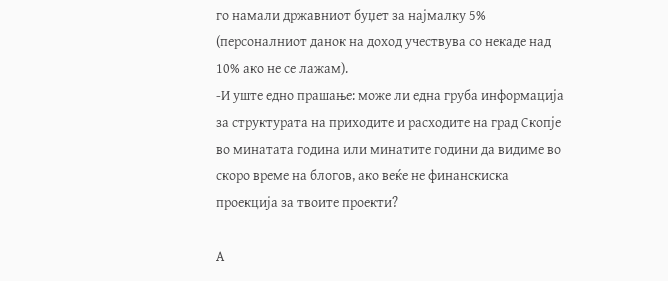го намали државниот буџет за најмалку 5% (персоналниот данок на доход учествува со некаде над 10% ако не се лажам).
-И уште едно прашање: може ли една груба информација за структурата на приходите и расходите на град Скопје во минатата година или минатите години да видиме во скоро време на блогов, ако веќе не финанскиска проекција за твоите проекти?

А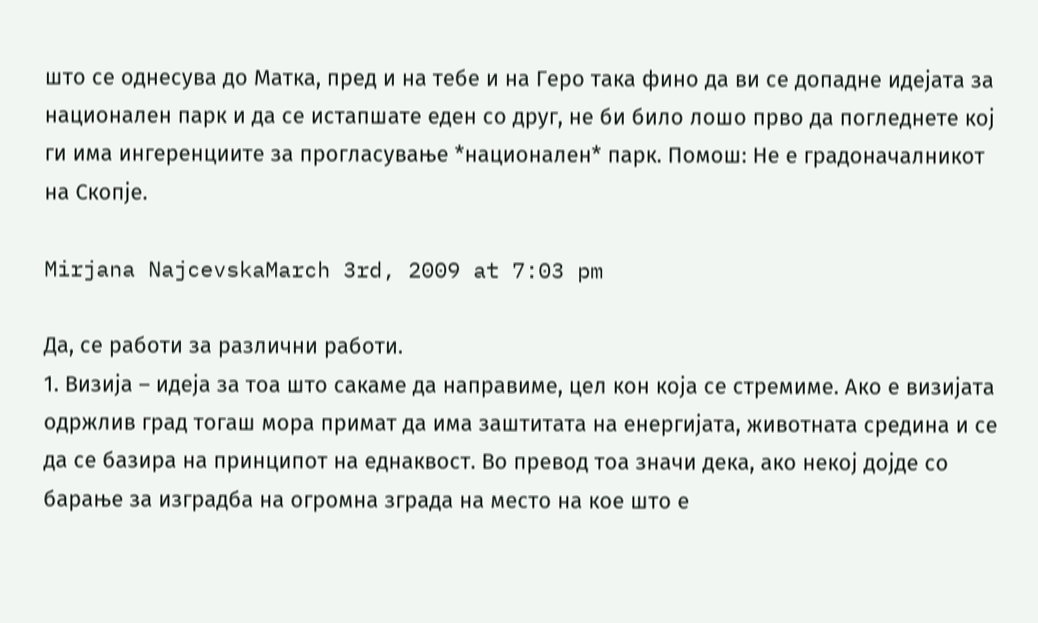што се однесува до Матка, пред и на тебе и на Геро така фино да ви се допадне идејата за национален парк и да се истапшате еден со друг, не би било лошо прво да погледнете кој ги има ингеренциите за прогласување *национален* парк. Помош: Не е градоначалникот на Скопје.

Mirjana NajcevskaMarch 3rd, 2009 at 7:03 pm

Да, се работи за различни работи.
1. Визија – идеја за тоа што сакаме да направиме, цел кон која се стремиме. Ако е визијата одржлив град тогаш мора примат да има заштитата на енергијата, животната средина и се да се базира на принципот на еднаквост. Во превод тоа значи дека, ако некој дојде со барање за изградба на огромна зграда на место на кое што е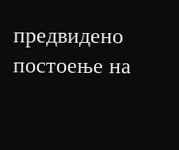предвидено постоење на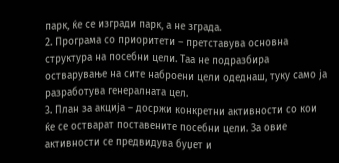парк, ќе се изгради парк, а не зграда.
2. Програма со приоритети – претставува основна структура на посебни цели. Таа не подразбира остварување на сите наброени цели одеднаш, туку само ја разработува генералната цел.
3. План за акција – досржи конкретни активности со кои ќе се остварат поставените посебни цели. За овие активности се предвидува буџет и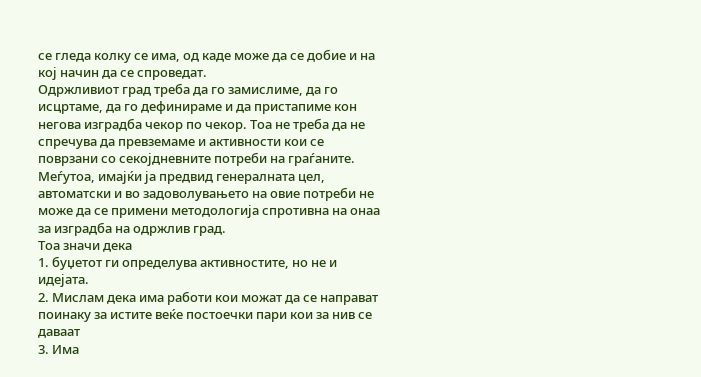се гледа колку се има, од каде може да се добие и на кој начин да се спроведат.
Одржливиот град треба да го замислиме, да го исцртаме, да го дефинираме и да пристапиме кон негова изградба чекор по чекор. Тоа не треба да не спречува да превземаме и активности кои се поврзани со секојдневните потреби на граѓаните. Меѓутоа, имајќи ја предвид генералната цел, автоматски и во задоволувањето на овие потреби не може да се примени методологија спротивна на онаа за изградба на одржлив град.
Тоа значи дека
1. буџетот ги определува активностите, но не и идејата.
2. Мислам дека има работи кои можат да се направат поинаку за истите веќе постоечки пари кои за нив се даваат
3. Има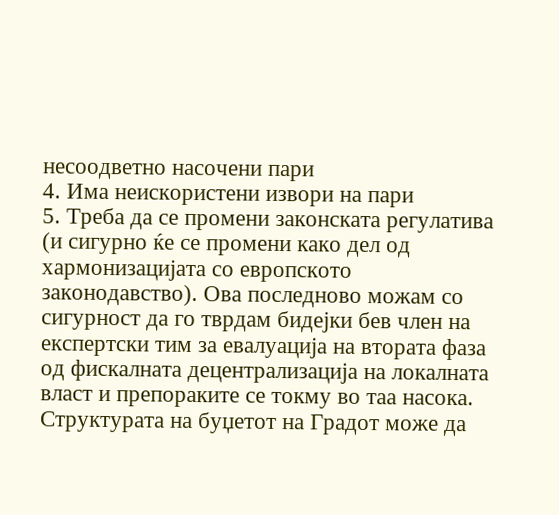несоодветно насочени пари
4. Има неискористени извори на пари
5. Треба да се промени законската регулатива (и сигурно ќе се промени како дел од хармонизацијата со европското законодавство). Ова последново можам со сигурност да го тврдам бидејки бев член на експертски тим за евалуација на втората фаза од фискалната децентрализација на локалната власт и препораките се токму во таа насока.
Структурата на буџетот на Градот може да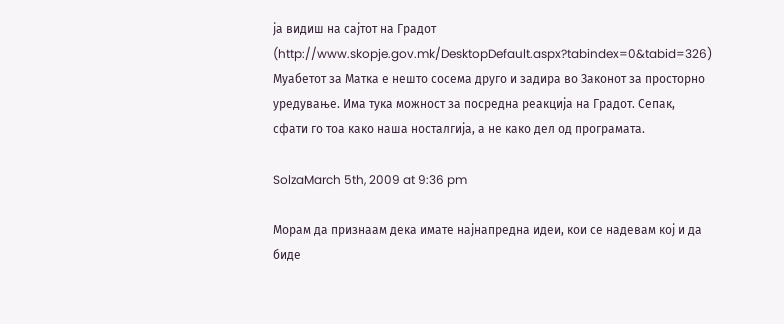ја видиш на сајтот на Градот (http://www.skopje.gov.mk/DesktopDefault.aspx?tabindex=0&tabid=326)
Муабетот за Матка е нешто сосема друго и задира во Законот за просторно уредување. Има тука можност за посредна реакција на Градот. Сепак, сфати го тоа како наша носталгија, а не како дел од програмата.

SolzaMarch 5th, 2009 at 9:36 pm

Морам да признаам дека имате најнапредна идеи, кои се надевам кој и да биде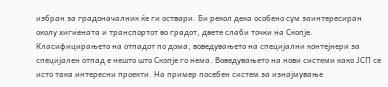избран за градоначалник ќе ги оствари. Би рекол дека особено сум заинтересиран околу хигиената и транспортот во градот, двете слаби точки на Скопје. Класифицирањето на отпадот по дома, воведувањето на специјални контејнери за специјален отпад е нешто што Скопје го нема. Воведувањето на нови системи како ЈСП се исто така интересни проекти. На пример посебен систем за изнајмување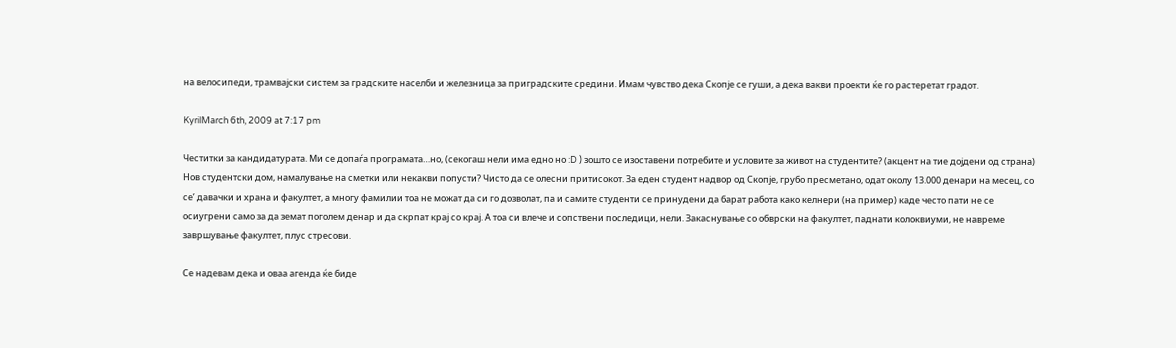на велосипеди, трамвајски систем за градските населби и железница за приградските средини. Имам чувство дека Скопје се гуши, а дека вакви проекти ќе го растеретат градот.

KyrilMarch 6th, 2009 at 7:17 pm

Честитки за кандидатурата. Ми се допаѓа програмата…но, (секогаш нели има едно но :D ) зошто се изоставени потребите и условите за живот на студентите? (акцент на тие дојдени од страна) Нов студентски дом, намалување на сметки или некакви попусти? Чисто да се олесни притисокот. За еден студент надвор од Скопје, грубо пресметано, одат околу 13.000 денари на месец, со се’ давачки и храна и факултет, а многу фамилии тоа не можат да си го дозволат, па и самите студенти се принудени да барат работа како келнери (на пример) каде често пати не се осиугрени само за да земат поголем денар и да скрпат крај со крај. А тоа си влече и сопствени последици, нели. Закаснување со обврски на факултет, паднати колоквиуми, не навреме завршување факултет, плус стресови.

Се надевам дека и оваа агенда ќе биде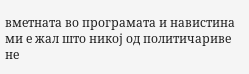вметната во програмата и навистина ми е жал што никој од политичариве не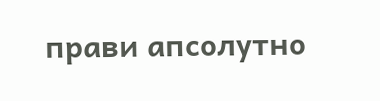прави апсолутно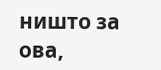ништо за ова,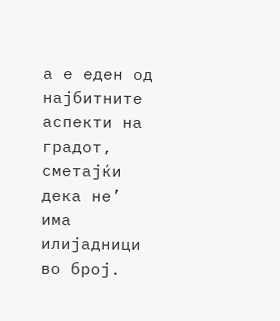а е еден од најбитните аспекти на градот, сметајќи дека не’ има илијадници во број.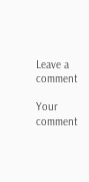Leave a comment

Your comment